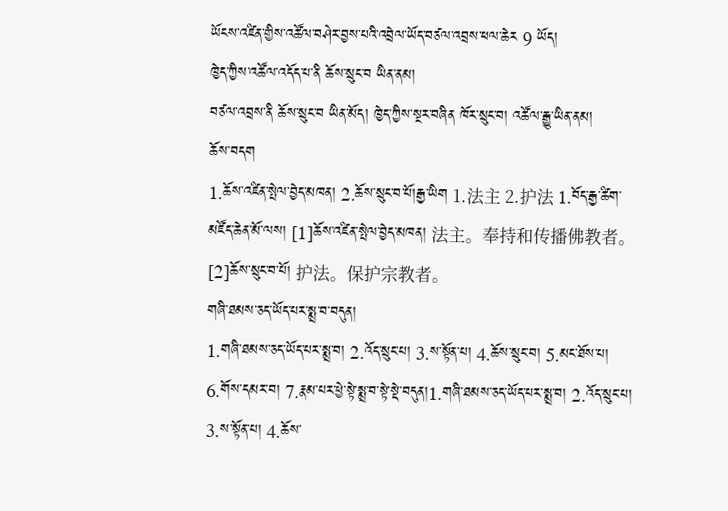ཡོངས་འཛིན་གྱིས་འཚོལ་བཤེར་བྱས་པའི་འབྲེལ་ཡོད་བཙལ་འབྲས་ཕལ་ཆེར 9 ཡོད།
ཁྱེད་ཀྱིས་འཚོལ་འདོད་པ་ནི ཆོས་སྲུང་བ ཡིན་ནམ།
བཙལ་འབྲས་ནི ཆོས་སྲུང་བ ཡིན་མོད། ཁྱེད་ཀྱིས་སྔར་བཞིན ཁོར་སྲུང་བ། འཚོལ་རྒྱུ་ཡིན་ནམ།
ཆོས་བདག
1.ཆོས་འཛིན་སྤེལ་བྱེད་མཁན། 2.ཆོས་སྲུང་བ་པོ།རྒྱ་ཡིག 1.法主 2.护法 1.བོད་རྒྱ་ཚིག་མཛོད་ཆེན་མོ་ལས། [1]ཆོས་འཛིན་སྤེལ་བྱེད་མཁན། 法主。奉持和传播佛教者。[2]ཆོས་སྲུང་བ་པོ། 护法。保护宗教者。
གཞི་ཐམས་ཅད་ཡོད་པར་སྨྲ་བ་བདུན།
1.གཞི་ཐམས་ཅད་ཡོད་པར་སྨྲ་བ། 2.འོད་སྲུང་པ། 3.ས་སྟོན་པ། 4.ཆོས་སྲུང་བ། 5.མང་ཐོས་པ། 6.གོས་དམར་བ། 7.རྣམ་པར་ཕྱེ་སྟེ་སྨྲ་བ་སྟེ་སྡེ་བདུན།1.གཞི་ཐམས་ཅད་ཡོད་པར་སྨྲ་བ། 2.འོད་སྲུང་པ། 3.ས་སྟོན་པ། 4.ཆོས་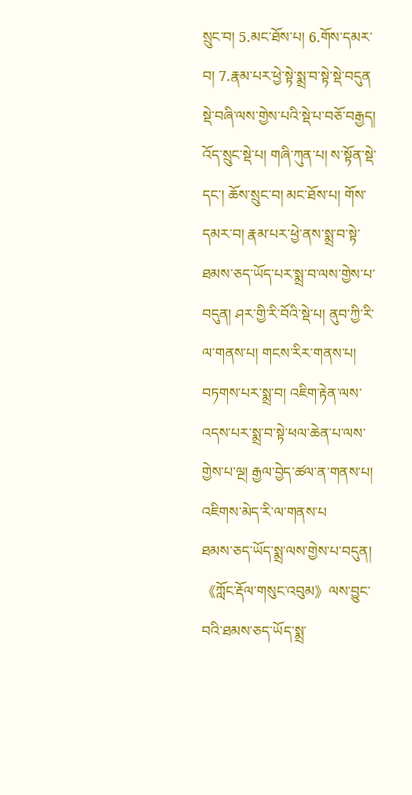སྲུང་བ། 5.མང་ཐོས་པ། 6.གོས་དམར་བ། 7.རྣམ་པར་ཕྱེ་སྟེ་སྨྲ་བ་སྟེ་སྡེ་བདུན
སྡེ་བཞི་ལས་གྱེས་པའི་སྡེ་པ་བཅོ་བརྒྱད།
འོད་སྲུང་སྡེ་པ། གཞི་ཀུན་པ། ས་སྟོན་སྡེ་དང་། ཆོས་སྲུང་བ། མང་ཐོས་པ། གོས་དམར་བ། རྣམ་པར་ཕྱེ་ནས་སྨྲ་བ་སྟེ་ཐམས་ཅད་ཡོད་པར་སྨྲ་བ་ལས་གྱེས་པ་བདུན། ཤར་གྱི་རི་བོའི་སྡེ་པ། ནུབ་ཀྱི་རི་ལ་གནས་པ། གངས་རིར་གནས་པ། བཏགས་པར་སྨྲ་བ། འཇིག་རྟེན་ལས་འདས་པར་སྨྲ་བ་སྟེ་ཕལ་ཆེན་པ་ལས་གྱེས་པ་ལྔ། རྒྱལ་བྱེད་ཚལ་ན་གནས་པ། འཇིགས་མེད་རི་ལ་གནས་པ
ཐམས་ཅད་ཡོད་སྨྲ་ལས་གྱེས་པ་བདུན།
《ཀློང་རྡོལ་གསུང་འབུམ》ལས་བྱུང་བའི་ཐམས་ཅད་ཡོད་སྨྲ་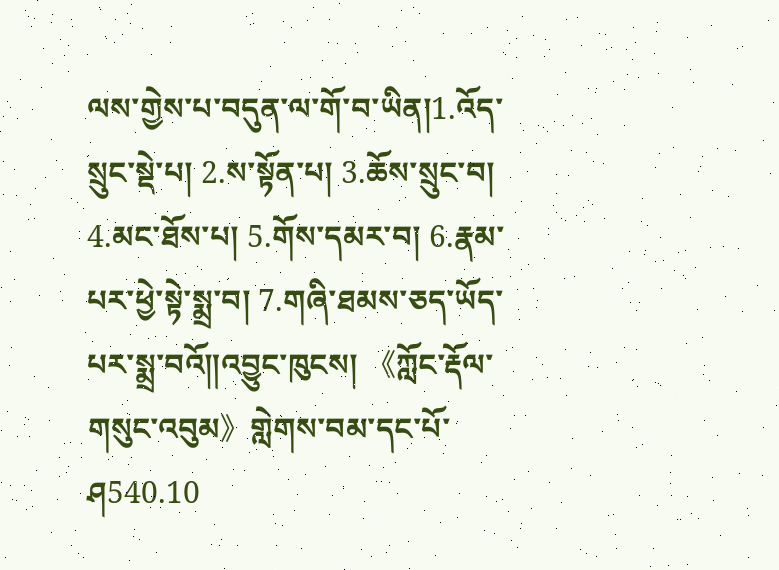ལས་གྱེས་པ་བདུན་ལ་གོ་བ་ཡིན།1.འོད་སྲུང་སྡེ་པ། 2.ས་སྟོན་པ། 3.ཆོས་སྲུང་བ། 4.མང་ཐོས་པ། 5.གོས་དམར་བ། 6.རྣམ་པར་ཕྱེ་སྟེ་སྨྲ་བ། 7.གཞི་ཐམས་ཅད་ཡོད་པར་སྨྲ་བའོ༎འབྱུང་ཁུངས། 《ཀློང་རྡོལ་གསུང་འབུམ》གླེགས་བམ་དང་པོ་ཤ540.10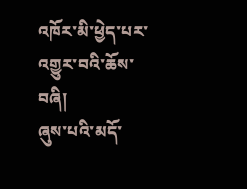འཁོར་མི་ཕྱེད་པར་འགྱུར་བའི་ཆོས་བཞི།
ཞུས་པའི་མདོ་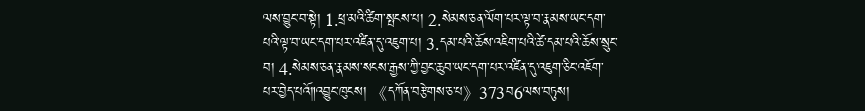ལས་བྱུང་བ་སྟེ། 1.ཕྲ་མའི་ཚིག་སྤངས་པ། 2.སེམས་ཅན་ལོག་པར་ལྟ་བ་རྣམས་ཡང་དག་པའི་ལྟ་བ་ཡང་དག་པར་འཛིན་དུ་འཇུག་པ། 3.དམ་པའི་ཆོས་འཇིག་པའི་ཚེ་དམ་པའི་ཆོས་སྲུང་བ། 4.སེམས་ཅན་རྣམས་སངས་རྒྱས་ཀྱི་བྱང་ཆུབ་ཡང་དག་པར་འཛིན་དུ་འཇུག་ཅིང་འཇོག་པར་བྱེད་པའོ༎འབྱུང་ཁུངས། 《དཀོན་བརྩེགས་ཅ་པ》373བ6ལས་བཏུས།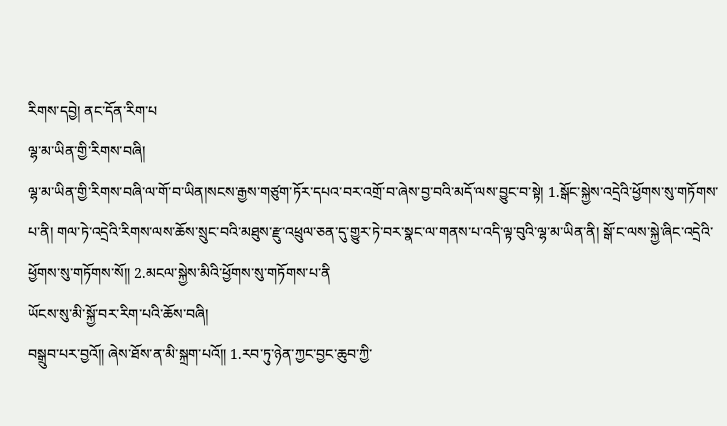རིགས་དབྱེ། ནང་དོན་རིག་པ
ལྷ་མ་ཡིན་གྱི་རིགས་བཞི།
ལྷ་མ་ཡིན་གྱི་རིགས་བཞི་ལ་གོ་བ་ཡིན།སངས་རྒྱས་གཙུག་ཏོར་དཔའ་བར་འགྲོ་བ་ཞེས་བྱ་བའི་མདོ་ལས་བྱུང་བ་སྟེ། 1.སྒོང་སྐྱེས་འདྲེའི་ཕྱོགས་སུ་གཏོགས་པ་ནི། གལ་ཏེ་འདྲེའི་རིགས་ལས་ཆོས་སྲུང་བའི་མཐུས་རྫུ་འཕྲུལ་ཅན་དུ་གྱུར་ཏེ་བར་སྣང་ལ་གནས་པ་འདི་ལྟ་བུའི་ལྷ་མ་ཡིན་ནི། སྒོ་ང་ལས་སྐྱེ་ཞིང་འདྲེའི་ཕྱོགས་སུ་གཏོགས་སོ༎ 2.མངལ་སྐྱེས་མིའི་ཕྱོགས་སུ་གཏོགས་པ་ནི
ཡོངས་སུ་མི་སྐྱོ་བར་རིག་པའི་ཆོས་བཞི།
བསྒྲུབ་པར་བྱའོ༎ ཞེས་ཐོས་ན་མི་སྐྲག་པའོ༎ 1.རབ་ཏུ་ཉེན་ཀྱང་བྱང་ཆུབ་ཀྱི་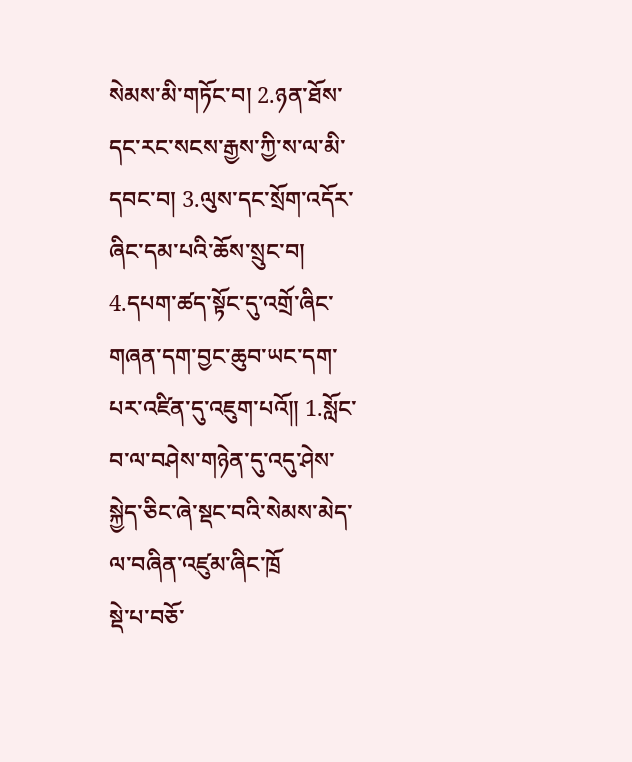སེམས་མི་གཏོང་བ། 2.ཉན་ཐོས་དང་རང་སངས་རྒྱས་ཀྱི་ས་ལ་མི་དབང་བ། 3.ལུས་དང་སྲོག་འདོར་ཞིང་དམ་པའི་ཆོས་སྲུང་བ། 4.དཔག་ཚད་སྟོང་དུ་འགྲོ་ཞིང་གཞན་དག་བྱང་ཆུབ་ཡང་དག་པར་འཛིན་དུ་འཇུག་པའོ༎ 1.སློང་བ་ལ་བཤེས་གཉེན་དུ་འདུ་ཤེས་སྐྱེད་ཅིང་ཞེ་སྡང་བའི་སེམས་མེད་ལ་བཞིན་འཛུམ་ཞིང་ཁྲོ
སྡེ་པ་བཅོ་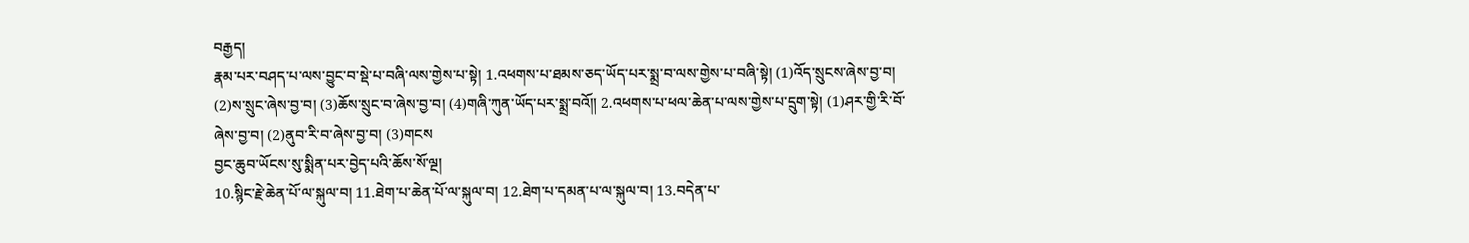བརྒྱད།
རྣམ་པར་བཤད་པ་ལས་བྱུང་བ་སྡེ་པ་བཞི་ལས་གྱེས་པ་སྟེ། 1.འཕགས་པ་ཐམས་ཅད་ཡོད་པར་སྨྲ་བ་ལས་གྱེས་པ་བཞི་སྟེ། (1)འོད་སྲུངས་ཞེས་བྱ་བ། (2)ས་སྲུང་ཞེས་བྱ་བ། (3)ཆོས་སྲུང་བ་ཞེས་བྱ་བ། (4)གཞི་ཀུན་ཡོད་པར་སྨྲ་བའོ༎ 2.འཕགས་པ་ཕལ་ཆེན་པ་ལས་གྱེས་པ་དྲུག་སྟེ། (1)ཤར་གྱི་རི་བོ་ཞེས་བྱ་བ། (2)ནུབ་རི་བ་ཞེས་བྱ་བ། (3)གངས
བྱང་ཆུབ་ཡོངས་སུ་སྨིན་པར་བྱེད་པའི་ཆོས་སོ་ལྔ།
10.སྙིང་རྗེ་ཆེན་པོ་ལ་སྐུལ་བ། 11.ཐེག་པ་ཆེན་པོ་ལ་སྐུལ་བ། 12.ཐེག་པ་དམན་པ་ལ་སྐུལ་བ། 13.བདེན་པ་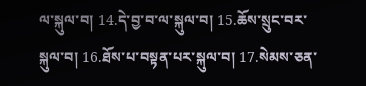ལ་སྐུལ་བ། 14.དེ་བྱ་བ་ལ་སྐུལ་བ། 15.ཆོས་སྲུང་བར་སྐུལ་བ། 16.ཐོས་པ་བསྟན་པར་སྐུལ་བ། 17.སེམས་ཅན་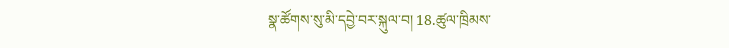སྣ་ཚོགས་སུ་མི་དབྱེ་བར་སྐུལ་བ། 18.ཚུལ་ཁྲིམས་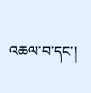འཆལ་བ་དང་།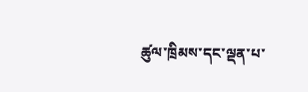ཚུལ་ཁྲིམས་དང་ལྡན་པ་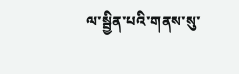ལ་སྦྱིན་པའི་གནས་སུ་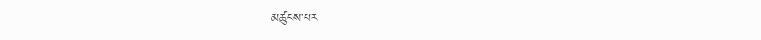མཚུངས་པར